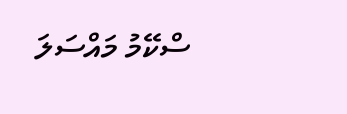ސްކޭމު މައްސަލަ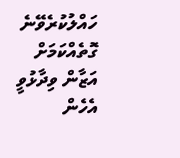ހައްލުކުރެވޭނެ ގޮތެއްކަމަށް އަޒާން ވިދާޅުވީ އެހެން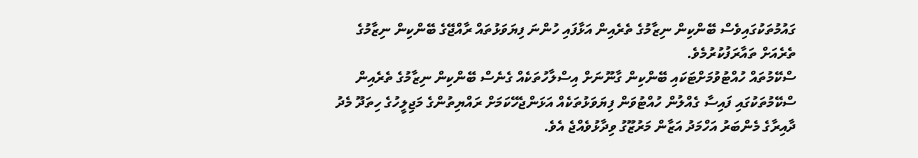ގައުމުތަކުގައިވެސް ބޭންކިން ނިޒާމުގެ ތެރެއިން އަޅާފައި ހުންނަ ފިޔަވަޅުތައް ރާއްޖޭގެ ބޭންކިން ނިޒާމުގެ ތެރެއަށް ތައާރަފުކުރުމެވެ.
ސްކޭމުތައް ހުއްޓުވުމަށްޓަކައި ބޭންކިން ގާނޫނަށް އިސްލާހުތަކެއް ގެނެސް ބޭންކިން ނިޒާމުގެ ތެރެއިން ސްކޭމުތަކުގައި ފައިސާ ގެއްލުން ހުއްޓުވަން ފިޔަވަޅުތަކެއް އަޅަންޖެހޭކަމަށް ރައްޔިތުންގެ މަޖިލީހުގެ ހިތަދޫ މެދު ދާއިރާގެ މެންބަރު އަހްމަދު އަޒާން މަރުޒޫގު ވިދާޅުވެއްޖެ އެވެ.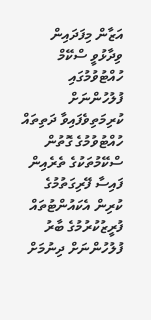އަޒާން މިފަދައިން ވިދާޅުވީ ސްކޭމް ހުއްޓުވުމުގައި ފުލުހުންނަށް ކުރިމަތިވެފައިވާ ދަތިތައް ހުއްޓުވުމުގެ ގޮތުން ސްކޭމުތަކުގެ ތެރެއިން ފައިސާ ފޭރިގަތުމުގެ ކުރިން އެކައުންޓުތައް ފުރީޒުކުރުމުގެ ބާރު ފުލުހުންނަށް ދިނުމަށް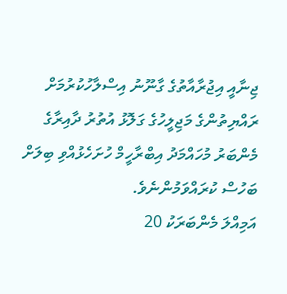ޖިނާއީ އިޖުރާއާތުގެ ގާނޫނު އިސްލާހުކުރުމަށް ރައްޔިތުންގެ މަޖިލީހުގެ ގަލޮޅު އުތުރު ދާއިރާގެ މެންބަރު މުހައްމަދު އިބްރާހީމް ހުށަހެޅުއްވި ބިލަށް ބަހުސް ކުރައްވަމުންނެވެ.
އަމިއްލަ މެންބަރަކު 20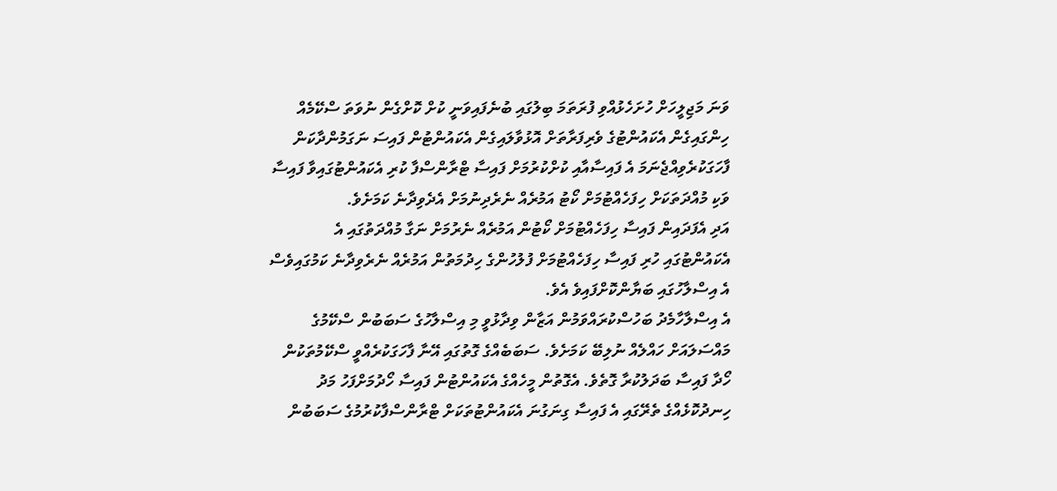ވަނަ މަޖިލީހަށް ހުށަހެޅުއްވި ފުރަތަމަ ބިލުގައި ބުނެފައިވަނީ ކުށް ކޮށްގެން ނުވަތަ ސްކޭމެއް ހިންގައިގެން އެކައުންޓުގެ ވެރިފަރާތަށް އޮޅުވާލައިގެން އެކައުންޓުން ފައިސަ ނަގަމުންދާކަން ފާހަގަކުރެވިއްޖެނަމަ އެ ފައިސާއާއި ކުށްކުރުމަށް ފައިސާ ޓްރާންސްފާ ކުރި އެކައުންޓުގައިވާ ފައިސާ ވަކި މުއްދަތަކަށް ހިފަހެއްޓުމަށް ކޯޓު އަމުރެއް ނެރެދިނުމަށް އެދެވިދާނެ ކަމަށެވެ.
އަދި އެފަދައިން ފައިސާ ހިފަހެއްޓުމަށް ކޯޓުން އަމުރެއް ނެރުމަށް ނަގާ މުއްދަތުގައި އެ އެކައުންޓުގައި ހުރި ފައިސާ ހިފަހެއްޓުމަށް ފުލުހުންގެ ހިދުމަތުން އަމުރެއް ނެރެވިދާނެ ކަމުގައިވެސް އެ އިސްލާހުގައި ބަޔާންކޮށްފައިވެ އެވެ.
އެ އިސްލާހާމެދު ބަހުސްކުރައްވަމުން އަޒާން ވިދާޅުވީ މި އިސްލާހުގެ ސަބަބުން ސްކޭމުގެ މައްސަލައަށް ހައްލެއް ނުލިބޭ ކަމަށެވެ. ސަބަބެއްގެ ގޮތުގައި އޭނާ ފާހަގަކުރެއްވީ ސްކޭމުތަކުން ހޯދާ ފައިސާ ބަދަލުކުރާ ގޮތެވެ. އެގޮތުން މީހެއްގެ އެކައުންޓުން ފައިސާ ހޯދުމަށްފަހު މަދު ހިނދުކޮޅެއްގެ ތެރޭގައި އެ ފައިސާ ގިނަގުނަ އެކައުންޓުތަކަށް ޓްރާންސްފާކުރުމުގެ ސަބަބުން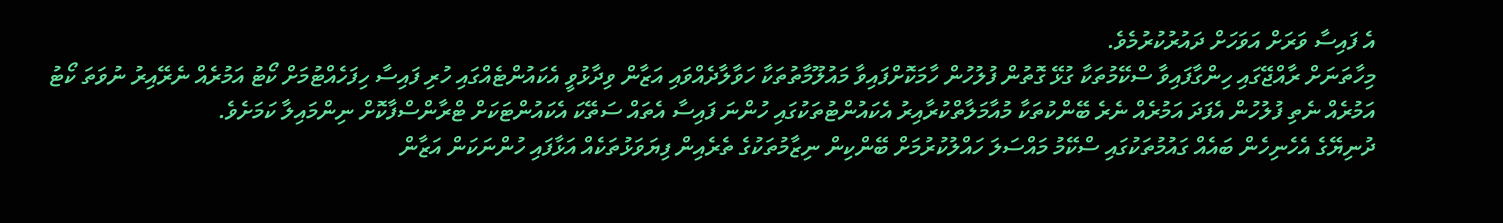އެ ފައިސާ ވަރަށް އަވަހަށް ދައުރުކުރުމެވެ.
މިހާތަނަށް ރާއްޖޭގައި ހިންގާފައިވާ ސްކޭމުތަކާ ގުޅޭ ގޮތުން ފުލުހުން ހާމަކޮށްފައިވާ މައުލޫމާތުތަކާ ހަވާލާދެއްވައި އަޒާން ވިދާޅުވީ އެކައުންޓެއްގައި ހުރި ފައިސާ ހިފަހެއްޓުމަށް ކޯޓު އަމުރެއް ނެރޭއިރު ނުވަތަ ކޯޓު އަމުރެއް ނެތި ފުލުހުން އެފަދަ އަމުރެއް ނެރެ ބޭންކުތަކާ މުއާމަލާތްކުރާއިރު އެކައުންޓުތަކުގައި ހުންނަ ފައިސާ އެތައް ސަތޭކަ އެކައުންޓަކަށް ޓްރާންސްފާކޮށް ނިންމައިލާ ކަމަށެވެ.
ދުނިޔޭގެ އެހެނިހެން ބައެއް ގައުމުތަކުގައި ސްކޭމު މައްސަލަ ހައްލުކުރުމަށް ބޭންކިން ނިޒާމުތަކުގެ ތެރެއިން ފިޔަވަޅުތަކެއް އަޅާފައި ހުންނަކަން އަޒާން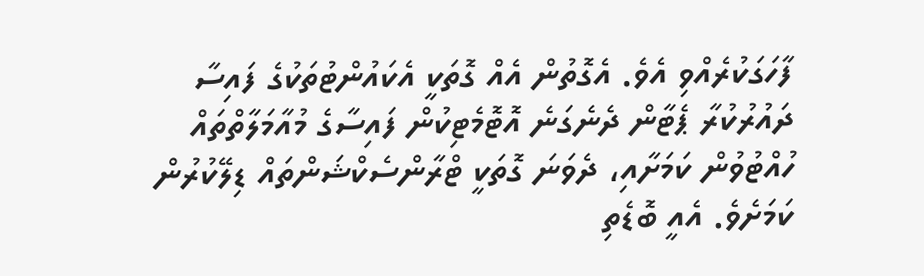ފާހަގަކުރެއްވި އެވެ. އެގޮތުން އެއް ގޮތަކީ އެކައުންޓުތަކުގެ ފައިސާ ދައުރުކުރާ ޕެޓާން ދެނެގަނެ އޮޓޮމެޓިކުން ފައިސާގެ މުއާމަލާތްތައް ހުއްޓުވުން ކަމަށާއި، ދެވަނަ ގޮތަކީ ޓްރާންސެކްޝަންތައް ޑިލޭކުރުން ކަމަށެވެ. އެއީ ބޮޑެތި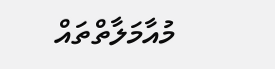މުއާމަލާތްތައް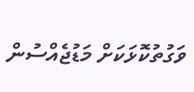ވަގުތުކޮޅަކަށް މަޑުޖެއްސުން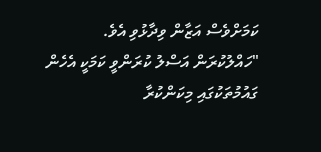ކަމަށްވެސް އަޒާން ވިދާޅުވި އެވެ.
"ހައްލުކުރަން އަސްލު ކުރަންވީ ކަމަކީ އެހެން ގައުމުތަކުގައި މިކަންކުރާ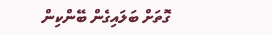ގޮތަށް ބަލައިގެން ބޭންކިން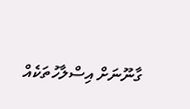ގާނޫނަށް އިސްލާހުތަކެއް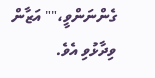ގެންނަންވީ،"" އަޒާން ވިދާޅުވި އެވެ.